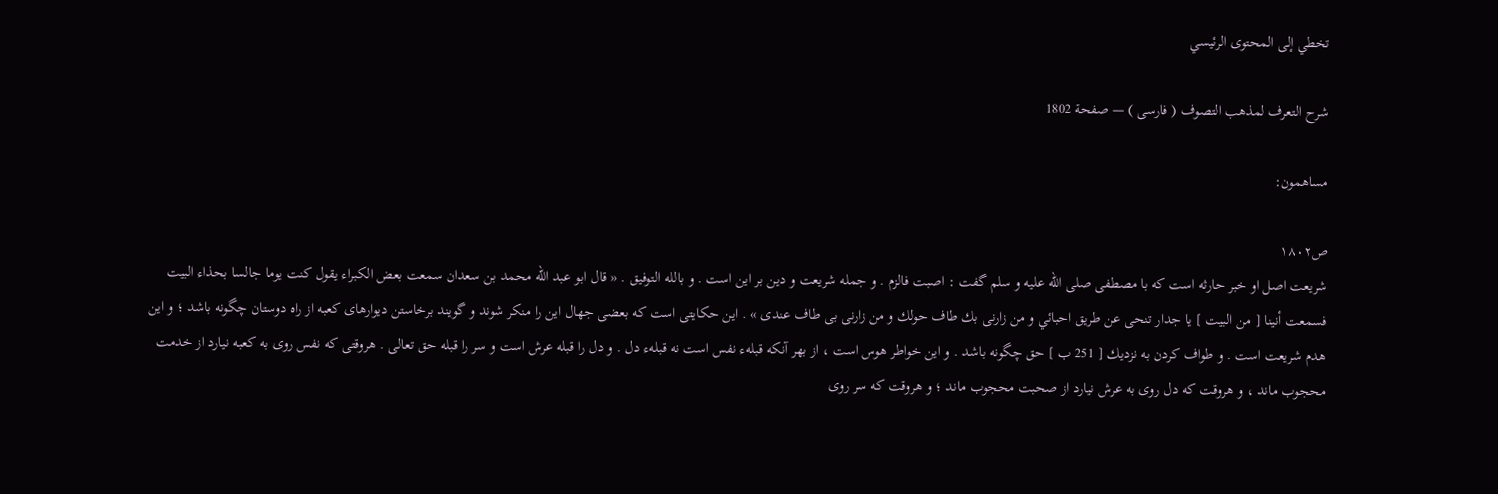تخطي إلى المحتوى الرئيسي

شرح التعرف لمذهب التصوف ( فارسى ) — صفحة 1802

مساهمون:

ص١٨٠٢
شريعت اصل او خبر حارثه است كه با مصطفى صلى الله عليه و سلم گفت : اصبت فالزم . و جمله شريعت و دين بر اين است . و بالله التوفيق . « قال ابو عبد الله محمد بن سعدان سمعت بعض الكبراء يقول كنت يوما جالسا بحذاء البيت فسمعت أنينا [ من البيت ] يا جدار تنحى عن طريق احبائي و من زارنى بك طاف حولك و من زارنى بى طاف عندى » . اين حكايتى است كه بعضى جهال اين را منكر شوند و گويند برخاستن ديوارهاى كعبه از راه دوستان چگونه باشد ؛ و اين هدم شريعت است . و طواف كردن به نزديك [ 251 ب ] حق چگونه باشد . و اين خواطر هوس است ، از بهر آنكه قبلهء نفس است نه قبلهء دل . و دل را قبله عرش است و سر را قبله حق تعالى . هروقتى كه نفس روى به كعبه نيارد از خدمت محجوب ماند ، و هروقت كه دل روى به عرش نيارد از صحبت محجوب ماند ؛ و هروقت كه سر روى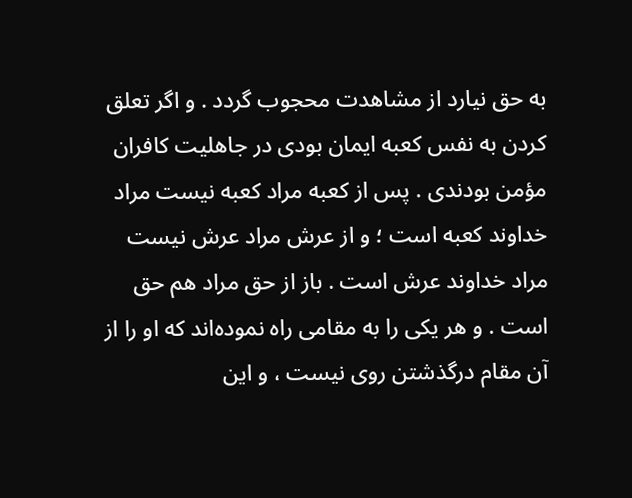به حق نيارد از مشاهدت محجوب گردد . و اگر تعلق كردن به نفس كعبه ايمان بودى در جاهليت كافران مؤمن بودندى . پس از كعبه مراد كعبه نيست مراد خداوند كعبه است ؛ و از عرش مراد عرش نيست مراد خداوند عرش است . باز از حق مراد هم حق است . و هر يكى را به مقامى راه نموده‌اند كه او را از آن مقام درگذشتن روى نيست ، و اين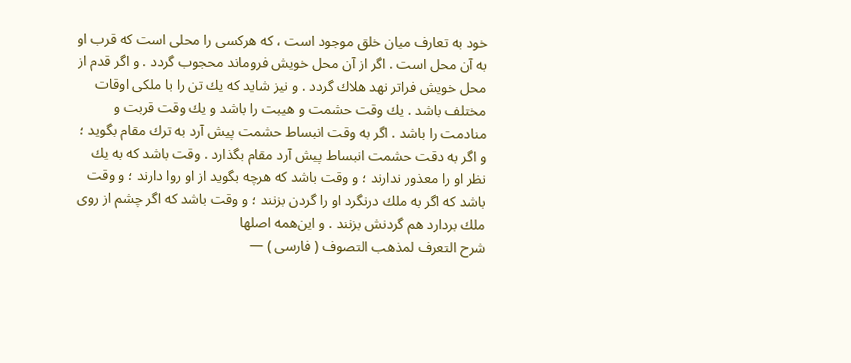خود به تعارف ميان خلق موجود است ، كه هركسى را محلى است كه قرب او به آن محل است . اگر از آن محل خويش فروماند محجوب گردد . و اگر قدم از محل خويش فراتر نهد هلاك گردد . و نيز شايد كه يك تن را با ملكى اوقات مختلف باشد . يك وقت حشمت و هيبت را باشد و يك وقت قربت و منادمت را باشد . اگر به وقت انبساط حشمت پيش آرد به ترك مقام بگويد ؛ و اگر به دقت حشمت انبساط پيش آرد مقام بگذارد . وقت باشد كه به يك نظر او را معذور ندارند ؛ و وقت باشد كه هرچه بگويد از او روا دارند ؛ و وقت باشد كه اگر به ملك درنگرد او را گردن بزنند ؛ و وقت باشد كه اگر چشم از روى ملك بردارد هم گردنش بزنند . و اين‌همه اصلها
شرح التعرف لمذهب التصوف ( فارسى ) —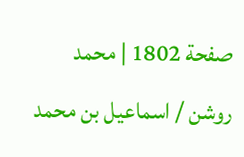صفحة 1802 | محمد روشن / اسماعيل بن محمد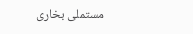مستملى بخارى